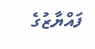ފައްޔާޒުގެ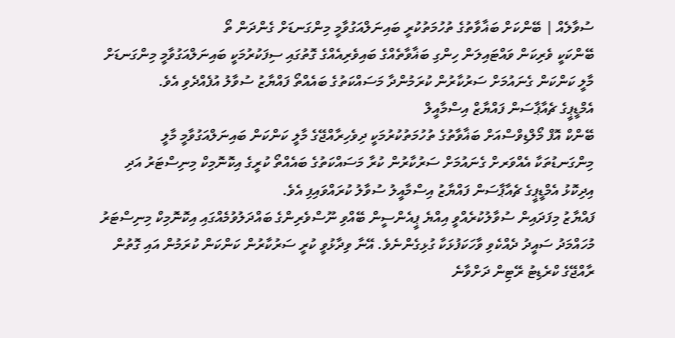ސުވާލެއް | ބޭންކަށް ބަޣާވާތުގެ ތުހުމަތުކުރީ ބައިނަލްއަގުވާމީ މިންގަނޑަށް ގެންދަން ތޯ
ބޭންކަކީ ވެރިކަން ވައްޓައިލަން ހިންގި ބަޣާވާތެއްގެ ބައިވެރިއެއްގެ ގޮތުގައި ސިފަކުރުމަކީ ބައިނަލްއަގުވާމީ މިންގަނޑަށް މާލީ ކަންކަން ގެނައުމަށް ސަރުކާރުން ކުރަމުންދާ މަސައްކަތުގެ ބައެއްތޯ ފައްޔާޒު ސުވާލު އުފެއްދެވި އެވެ.
އެމްޑީޕީގެ ޗެއާޕާސަން ފައްޔާޒް އިސްމާއީލް
ބޭންކް އޮފް މޯލްޑިވްސްއަށް ބަޣާވާތުގެ ތުހުމަތުކުރުމަކީ ދިވެހިރާއްޖޭގެ މާލީ ކަންކަން ބައިނަލްއަގުވާމީ މާލީ މިންގަނޑުތަކާ އެއްވަރށް ގެނައުމަށް ސަރުކާރުން ކުރާ މަސައްކަތުގެ ބައެއްތޯ ކުރީގެ އިކޮނޮމިކް މިނިސްޓަރު އަދި އިދިކޮޅު އެމްޑީޕީގެ ޗެއާޕާސަން ފައްޔާޒު އިސްމާއީލު ސުވާލު ކުރައްވައިފި އެވެ.
ފައްޔާޒު މިފަދައިން ސުވާލުކުރެއްވީ އިއްޔެ ޕީއެންސީން ބޭއްވި ނޫސްވެރިންގެ ބައްދަލުވުމެއްގައި އިކޮނޮމިކް މިނިސްޓަރު މުހައްމަދު ސައީދު ދެއްކެވި ވާހަކަފުޅަކާ ގުޅިގެންނެވެ. އޭނާ ވިދާޅުވީ ކުރީ ސަރުކާރުން ކަންކަން ކުރަމުން އައި ގޮތުން ރާއްޖޭގެ ކްރެޑިޓު ރޭޓިން ދަށްވާނެ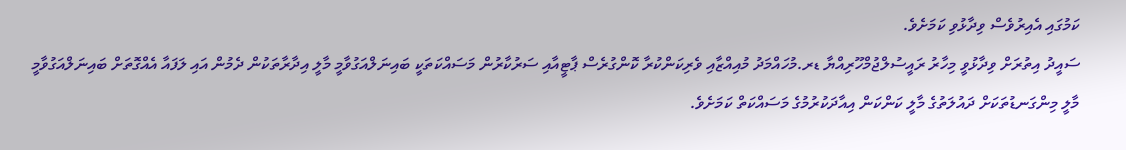ކަމުގައި އެއިރުވެސް ވިދާޅުވި ކަމަށެވެ.
ސައީދު އިތުރަށް ވިދާޅުވީ މިހާރު ރައީސުލްޖުމްހޫރިއްޔާ ޑރ.މުހައްމަދު މުއިއްޒާއި ވެރިކަންކުރާ ކޮންގުރެސް ޕާޓީއާއި ސަރުކާރުން މަސައްކަތަކީ ބައިނަލްއަގުވާމީ މާލީ އިދާރާތަކުން ދެމުން އައި ލަފައާ އެއްގޮތަށް ބައިނަލްއަގުވާމީ މާލީ މިންގަނޑުތަކަށް ދައުލަތުގެ މާލީ ކަންކަން އިއާދަކުރުމުގެ މަސައްކަތް ކަމަށެވެ.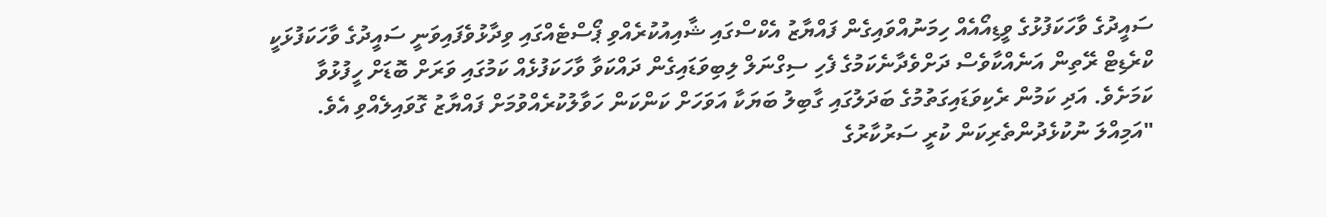ސައީދުގެ ވާހަކަފުޅުގެ ވީޑިއޯއެއް ހިމަނުއްވައިގެން ފައްޔާޒު އެކްސްގައި ޝާއިއުކުރެއްވި ޕޯސްޓެއްގައި ވިދާޅުވެފައިވަނީ ސައީދުގެ ވާހަކަފުޅަކީ ކްރެޑިޓް ރޭތިން އަނެއްކާވެސް ދަށްވެދާނެކަމުގެ ފެހި ސިގްނަލް ލިބިވަޑައިގެން ދައްކަވާ ވާހަކަފުޅެއް ކަމުގައި ވަރަށް ބޮޑަށް ހީފުޅުވާ ކަމަށެވެ. އަދި ކަމުން ރެކިވަޑައިގަތުމުގެ ބަދަލުގައި ގާބިލު ބަޔަކާ އަވަހަށް ކަންކަން ހަވާލުކުރެއްވުމަށް ފައްޔާޒު ގޮވައިލެއްވި އެވެ.
"އަމިއްލަ ނުކުޅެދުންތެރިކަން ކުރީ ސަރުކާރުގެ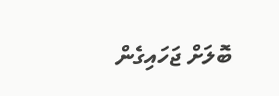ބޮލަށް ޖަހައިގެން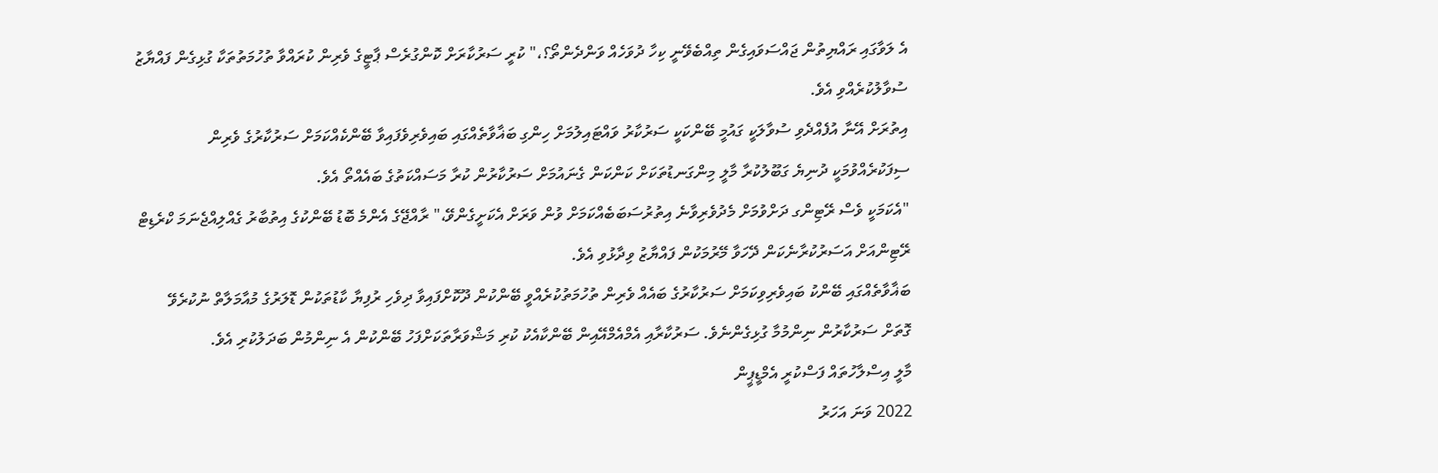އެ ލަވާގައި ރައްޔިތުން ޖައްސަވައިގެން ތިއްބެވޭނީ ކިހާ ދުވަހެއް ވަންދެންތޯ؟،" ކުރީ ސަރުކާރަށް ކޮންގުރެސް ޕާޓީގެ ވެރިން ކުރައްވާ ތުހުމަތުތަކާ ގުޅިގެން ފައްޔާޒު ސުވާލުކުރެއްވި އެވެ.
އިތުރަށް އޭނާ އުފެއްދެވި ސުވާލަކީ ގައުމީ ބޭންކަކީ ސަރުކާރު ވައްޓައިލުމަށް ހިންގި ބަޣާވާތެއްގައި ބައިވެރިވެފައިވާ ބޭންކެއްކަމަށް ސަރުކާރުގެ ވެރިން ސިފަކުރެއްވުމަކީ ދުނިޔެ ގަބޫލުކުރާ މާލީ މިންގަނޑުތަކަށް ކަންކަން ގެނައުމަށް ސަރުކާރުން ކުރާ މަސައްކަތުގެ ބައެއްތޯ އެވެ.
"އެކަމަކީ ވެސް ރޭޓިންގ ދަށްވުމަށް މެދުވެރިވާނެ އިތުރުސަބަބެއްކަމަށް ވުން ވަރަށް އެކަށީގެންވޭ،" ރާއްޖޭގެ އެންމެ ބޮޑު ބޭންކުގެ އިތުބާރު ގެއްލިއްޖެނަމަ ކްރެޑިޓް ރޭޓިންއަށް އަސަރުކުރާނެކަން ދޭހަވާ މޭރުމަކުން ފައްޔާޒު ވިދާޅުވި އެވެ.
ބަޣާވާތެއްގައި ބޭންކު ބައިވެރިވިކަމަށް ސަރުކާރުގެ ބައެއް ވެރިން ތުހުމަތުކުރެއްވީ ބޭންކުން ދޫކޮށްފައިވާ ދިވެހި ރުފިޔާ ކާޑުތަކުން ޑޮލަރުގެ މުއާމަލާތް ނުކުރެވޭ ގޮތަށް ސަރުކާރުން ނިންމުމާ ގުޅިގެންނެވެ. ސަރުކާރާއި އެމްއެމްއޭއިން ބޭންކާއެކު ކުރި މަޝްވަރާތަކަށްފަހު ބޭންކުން އެ ނިންމުން ބަދަލުކުރި އެވެ.
މާލީ އިސްލާހުތައް ފަސްކުރީ އެމްޑީޕީން
2022 ވަނަ އަހަރު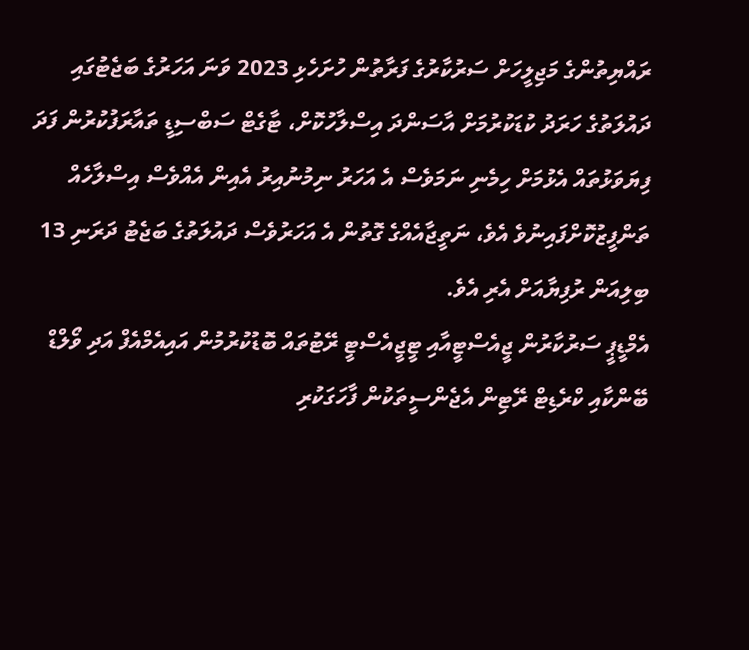ރައްޔިތުންގެ މަޖިލީހަށް ސަރުކާރުގެ ފަރާތުން ހުށަހެޅި 2023 ވަނަ އަހަރުގެ ބަޖެޓުގައި ދައުލަތުގެ ހަރަދު ކުޑަކުރުމަށް އާސަންދަ އިސްލާހުކޮށް، ޓާގެޓް ސަބްސިޑީ ތައާރަފުކުރުން ފަދަ ފިޔަވަޅުތައް އެޅުމަށް ހިމެނި ނަމަވެސް އެ އަހަރު ނިމުނުއިރު އެއިން އެއްވެސް އިސްލާހެއް ތަންފީޒުކޮށްފައިނުވެ އެވެ، ނަތީޖާއެއްގެ ގޮތުން އެ އަހަރުވެސް ދައުލަތުގެ ބަޖެޓު ދަރަނި 13 ބިލިއަން ރުފިޔާއަށް އެރި އެވެ.
އެމްޑީޕީ ސަރުކާރުން ޖީއެސްޓީއާއި ޓީޖީއެސްޓީ ރޭޓުތައް ބޮޑުކުރުމުން އައިއެމްއެފް އަދި ވޯލްޑް ބޭންކާއި ކްރެޑިޓް ރޭޓިން އެޖެންސީތަކުން ފާހަގަކުރި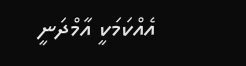އެއްކަމަކީ އާމްދަނީ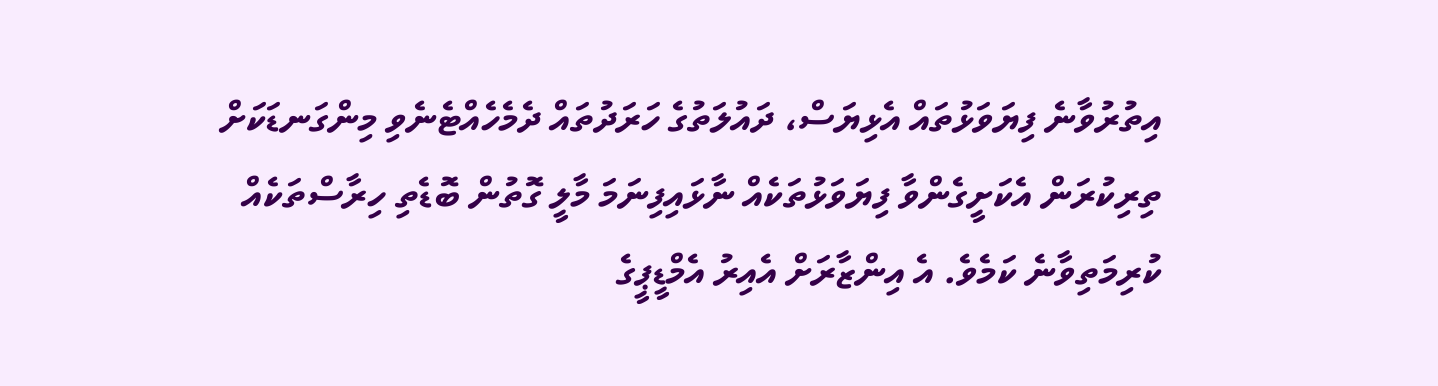އިތުރުވާނެ ފިޔަވަޅުތައް އެޅިޔަސް، ދައުލަތުގެ ހަރަދުތައް ދެމެހެއްޓެނެވި މިންގަނޑަކަށް ތިރިކުރަން އެކަށީގެންވާ ފިޔަވަޅުތަކެއް ނާޅައިފިނަމަ މާލީ ގޮތުން ބޮޑެތި ހިރާސްތަކެއް ކުރިމަތިވާނެ ކަމެވެ. އެ އިންޒާރަށް އެއިރު އެމްޑީޕީގެ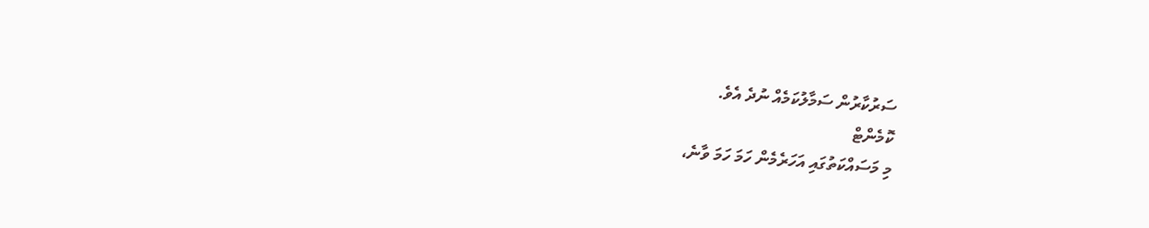ސަރުކާރުން ސަމާލުކަމެއް ނުދެ އެވެ.
ކޮމެންޓް
މި މަސައްކަތުގައި އަހަރެމެން ހަމަ ހަމަ ވާނެ،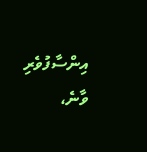އިންސާފުވެރި ވާނެ،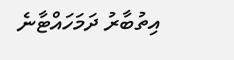އިތުބާރު ދަމަހައްޓާނެ